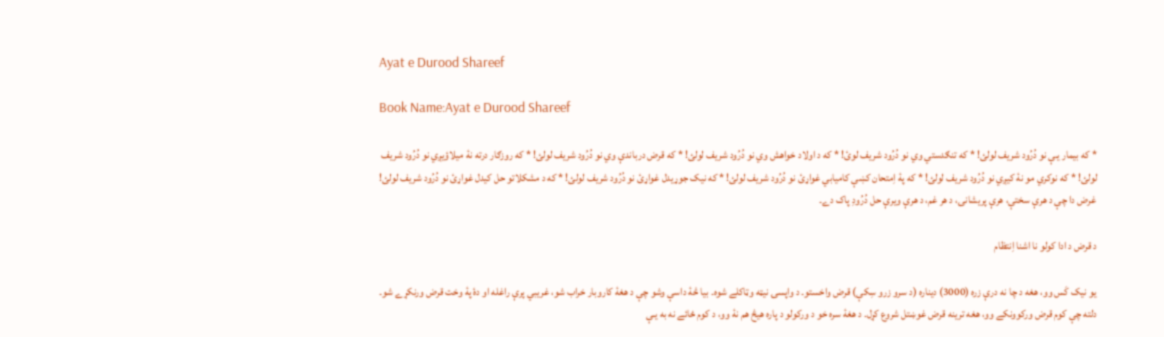Ayat e Durood Shareef

Book Name:Ayat e Durood Shareef

* که بيمار يـې نو دُرُود شريف لولئ! * که تنګدستي وي نو دُرُود شريف لوئ! * که د اولاد خواهش وي نو دُرُود شريف لولئ! * که قرض درباندې وي نو دُرُود شريف لولئ! * که روزګار درته نۀ ميلاؤيږي نو دُرُود شريف لولئ! * که نوکري مو نۀ کيږي نو دُرُود شريف لولئ! * که پۀ اِمتحان کښې کاميابي غواړئ نو دُرُود شريف لولئ! * که نيک جوړيدل غواړئ نو دُرُود شريف لولئ! * که د مشکلاتو حل کيدل غواړئ نو دُرُود شريف لولئ! غرض دا چې د هرې سختې، هرې پريشانۍ، د هر غم، د هرې ويرې حل دُرُودِ پاک دے۔

د قرض د ادا کولو نا اشنا اِنتظام

يو نيک کَس وو، هغه د چا نه درې زره (3000) ديناره (د سرو زرو سِکې) قرض واخستو۔ د واپسۍ نيټه وټاکلے شوه۔ بيا څۀ داسې وشو چې د هغۀ کاروبار خراب شو، غريبي پرې راغله او دۀ پۀ وخت قرض ورنکړے شو۔ دلته چې کوم قرض ورکوونکے وو، هغه ترينه قرض غوښتل شروع کړل۔ د هغۀ سره خو د ورکولو د پاره هيڅ هم نۀ وو، د کوم ځائے نه به يـې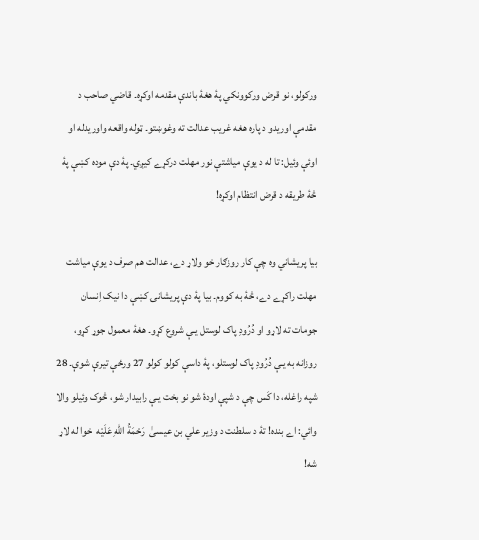ورکولو، نو قرض ورکوونکي پۀ هغۀ باندې مقدمه اوکړه۔ قاضي صاحب د مقدمې اوريدو د پاره هغه غريب عدالت ته وغوښتو۔ ټوله واقعه واوريدله او اوئې وئيل: تا له د يوې مياشتې نور مهلت درکړے کيږي۔ پۀ دې موده کښې پۀ څۀ طريقه د قرض انتظام اوکړه!

بيا پريشاني وه چې کار روزګار خو ولاړ دے، عدالت هم صرف د يوې مياشت مهلت راکړے دے، څۀ به کووم۔ بيا پۀ دې پريشانۍ کښې دا نيک اِنسان جومات ته لاړو او دُرُودِ پاک لوستل يـې شروع کړو۔ هغۀ معمول جوړ کړو، روزانه به يـې دُرُودِ پاک لوستلو، پۀ داسې کولو کولو 27 ورځې تيرې شوې۔ 28 شپه راغله، دا کَس چې د شپې اودۀ شو نو بخت يـې رابيدار شو، څوک وئيلو والا وائي: اے بنده! تۀ د سلطنت د وزير علي بن عيسیٰ  رَحْمَةُ اللهِ عَلَيْه  خوا له لاړ شه!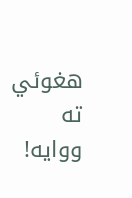هغوئي ته ووايه!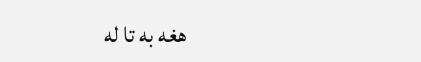هغه به تا له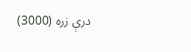درې زره (3000)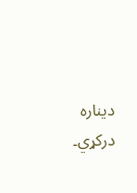ديناره درکړي۔